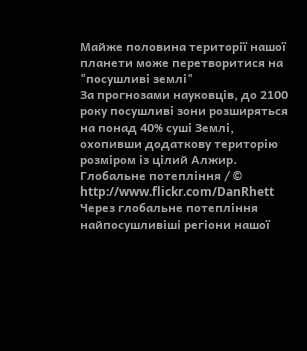Майже половина території нашої планети може перетворитися на "посушливі землі"
За прогнозами науковців, до 2100 року посушливі зони розширяться на понад 40% суші Землі, охопивши додаткову територію розміром із цілий Алжир.
Глобальне потепління / © http://www.flickr.com/DanRhett
Через глобальне потепління найпосушливіші регіони нашої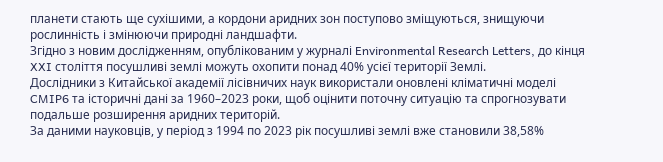планети стають ще сухішими, а кордони аридних зон поступово зміщуються, знищуючи рослинність і змінюючи природні ландшафти.
Згідно з новим дослідженням, опублікованим у журналі Environmental Research Letters, до кінця XXI століття посушливі землі можуть охопити понад 40% усієї території Землі.
Дослідники з Китайської академії лісівничих наук використали оновлені кліматичні моделі CMIP6 та історичні дані за 1960–2023 роки, щоб оцінити поточну ситуацію та спрогнозувати подальше розширення аридних територій.
За даними науковців, у період з 1994 по 2023 рік посушливі землі вже становили 38,58%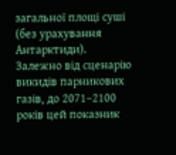загальної площі суші (без урахування Антарктиди). Залежно від сценарію викидів парникових газів, до 2071–2100 років цей показник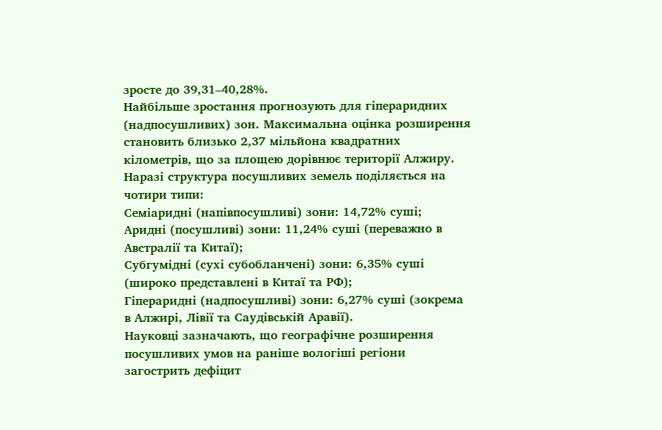зросте до 39,31–40,28%.
Найбільше зростання прогнозують для гіпераридних (надпосушливих) зон. Максимальна оцінка розширення становить близько 2,37 мільйона квадратних кілометрів, що за площею дорівнює території Алжиру. Наразі структура посушливих земель поділяється на чотири типи:
Семіаридні (напівпосушливі) зони: 14,72% суші;
Аридні (посушливі) зони: 11,24% суші (переважно в Австралії та Китаї);
Субгумідні (сухі субобланчені) зони: 6,35% суші (широко представлені в Китаї та РФ);
Гіпераридні (надпосушливі) зони: 6,27% суші (зокрема в Алжирі, Лівії та Саудівській Аравії).
Науковці зазначають, що географічне розширення посушливих умов на раніше вологіші регіони загострить дефіцит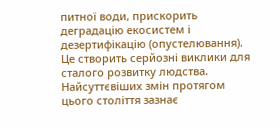питної води, прискорить деградацію екосистем і дезертифікацію (опустелювання). Це створить серйозні виклики для сталого розвитку людства.
Найсуттєвіших змін протягом цього століття зазнає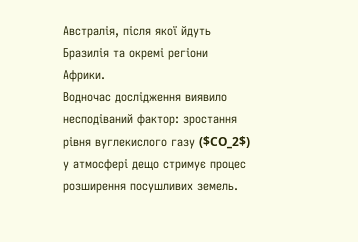Австралія, після якої йдуть Бразилія та окремі регіони Африки.
Водночас дослідження виявило несподіваний фактор: зростання рівня вуглекислого газу ($CO_2$) у атмосфері дещо стримує процес розширення посушливих земель.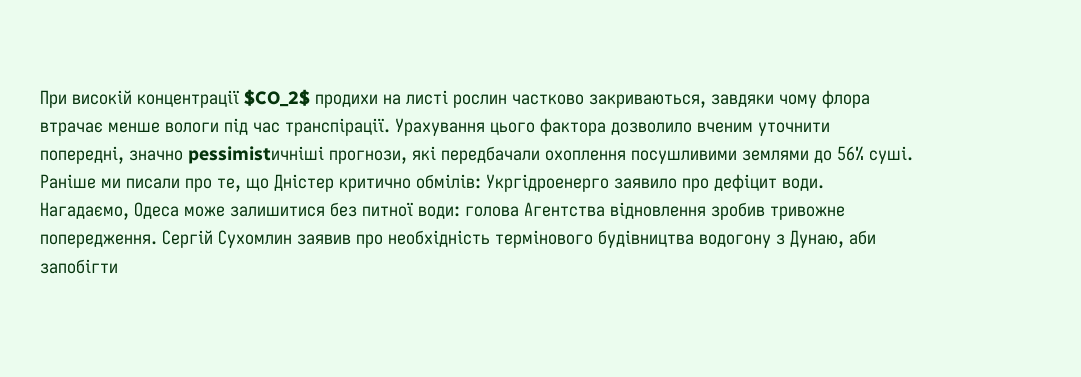При високій концентрації $CO_2$ продихи на листі рослин частково закриваються, завдяки чому флора втрачає менше вологи під час транспірації. Урахування цього фактора дозволило вченим уточнити попередні, значно pessimistичніші прогнози, які передбачали охоплення посушливими землями до 56% суші.
Раніше ми писали про те, що Дністер критично обмілів: Укргідроенерго заявило про дефіцит води.
Нагадаємо, Одеса може залишитися без питної води: голова Агентства відновлення зробив тривожне попередження. Сергій Сухомлин заявив про необхідність термінового будівництва водогону з Дунаю, аби запобігти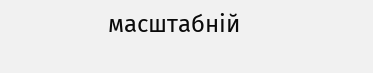масштабній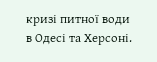кризі питної води в Одесі та Херсоні.